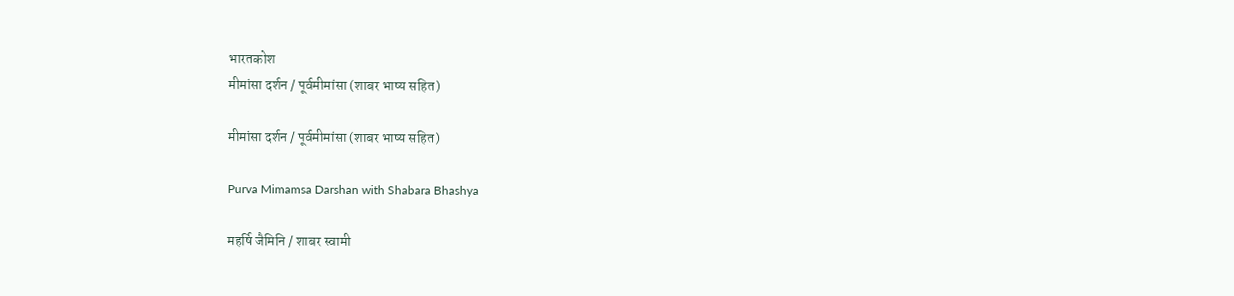भारतकोश
मीमांसा दर्शन / पूर्वमीमांसा (शाबर भाष्य सहित)

मीमांसा दर्शन / पूर्वमीमांसा (शाबर भाष्य सहित)

Purva Mimamsa Darshan with Shabara Bhashya

महर्षि जैमिनि / शाबर स्वामी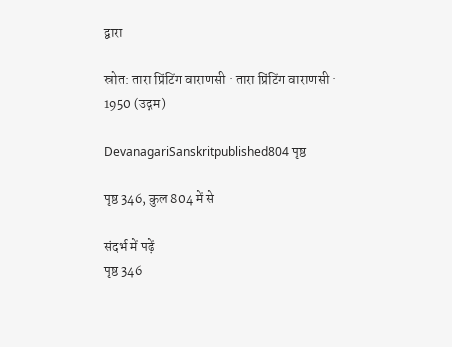द्वारा

स्रोत: तारा प्रिंटिंग वाराणसी · तारा प्रिंटिंग वाराणसी · 1950 (उद्गम)

DevanagariSanskritpublished804 पृष्ठ

पृष्ठ 346, कुल 804 में से

संदर्भ में पढ़ें
पृष्ठ 346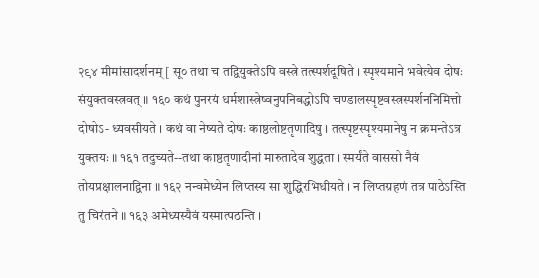२९४ मीमांसादर्शनम् [ सू० तथा च तद्वियुक्तेऽपि वस्त्रे तत्स्पर्शदूषिते । स्पृश्यमाने भवेत्येव दोषः संयुक्तवस्त्रवत् ॥ १६० कथं पुनरयं धर्मशास्त्रेष्वनुपनिबद्धोऽपि चण्डालस्पृष्टवस्त्रस्पर्शननिमित्तो दोषोऽ- ध्यवसीयते । कथं वा नेष्यते दोषः काष्ठलोष्टतृणादिषु । तत्स्पृष्टस्पृश्यमानेषु न क्रमन्तेऽत्र युक्तयः ॥ १६१ तदुच्यते--तथा काष्ठतृणादीनां मारुतादेव शुद्धता । स्मर्यंते वाससो नैवं तोयप्रक्षालनाद्विना ॥ १६२ नन्वमेध्येन लिप्तस्य सा शुद्धिरभिधीयते । न लिप्तग्रहणं तत्र पाठेऽस्ति तु चिरंतने ॥ १६३ अमेध्यस्यैवं यस्मात्पठन्ति ।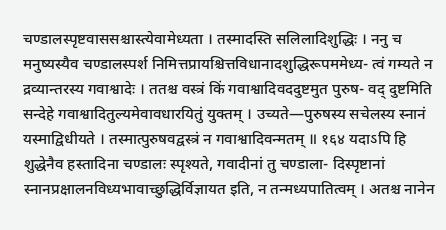चण्डालस्पृष्टवाससश्चास्त्येवामेध्यता । तस्मादस्ति सलिलादिशुद्धिः । ननु च मनुष्यस्यैव चण्डालस्पर्श निमित्तप्रायश्चित्तविधानादशुद्धिरूपममेध्य- त्वं गम्यते न द्रव्यान्तरस्य गवाश्वादेः । ततश्च वस्त्रं किं गवाश्वादिवददुष्टमुत पुरुष- वद् दुष्टमिति सन्देहे गवाश्वादितुल्यमेवावधारयितुं युक्तम् । उच्यते—पुरुषस्य सचेलस्य स्नानं यस्माद्विधीयते । तस्मात्पुरुषवद्वस्त्रं न गवाश्वादिवन्मतम् ॥ १६४ यदाऽपि हि शुद्धेनैव हस्तादिना चण्डालः स्पृश्यते, गवादीनां तु चण्डाला- दिस्पृष्टानां स्नानप्रक्षालनविध्यभावाच्छुद्धिर्विज्ञायत इति, न तन्मध्यपातित्वम् । अतश्च नानेन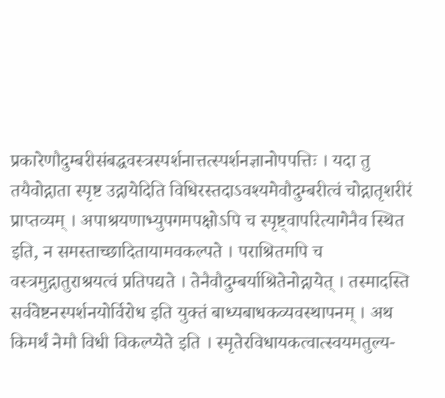प्रकारेणौदुम्बरीसंबद्धवस्त्रस्पर्शनात्तत्स्पर्शनज्ञानोपपत्तिः । यदा तु तयैवोद्गाता स्पृष्ट उद्गायेदिति विधिरस्तदाऽवश्यमेवौदुम्बरीत्वं चोद्गातृशरीरं प्राप्तव्यम् । अपाश्रयणाभ्युपगमपक्षोऽपि च स्पृष्ट्वापरित्यागेनैव स्थित इति, न समस्ताच्छादितायामवकल्पते । पराश्रितमपि च वस्त्रमुद्गातुराश्रयत्वं प्रतिपद्यते । तेनैवौदुम्बर्याश्रितेनोद्गायेत् । तस्मादस्ति सर्ववेष्टनस्पर्शनयोर्विरोध इति युक्तं बाध्यबाधकव्यवस्थापनम् । अथ किमर्थं नेमौ विधी विकल्प्येते इति । स्मृतेरविधायकत्वात्स्वयमतुल्य-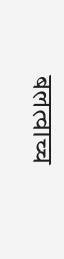बलत्वाच्च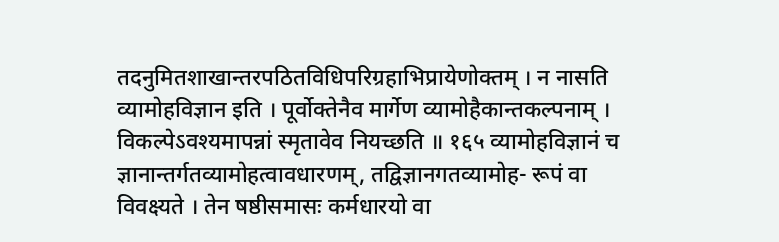तदनुमितशाखान्तरपठितविधिपरिग्रहाभिप्रायेणोक्तम् । न नासति व्यामोहविज्ञान इति । पूर्वोक्तेनैव मार्गेण व्यामोहैकान्तकल्पनाम् । विकल्पेऽवश्यमापन्नां स्मृतावेव नियच्छति ॥ १६५ व्यामोहविज्ञानं च ज्ञानान्तर्गतव्यामोहत्वावधारणम्, तद्विज्ञानगतव्यामोह- रूपं वा विवक्ष्यते । तेन षष्ठीसमासः कर्मधारयो वा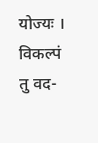योज्यः । विकल्पं तु वद-